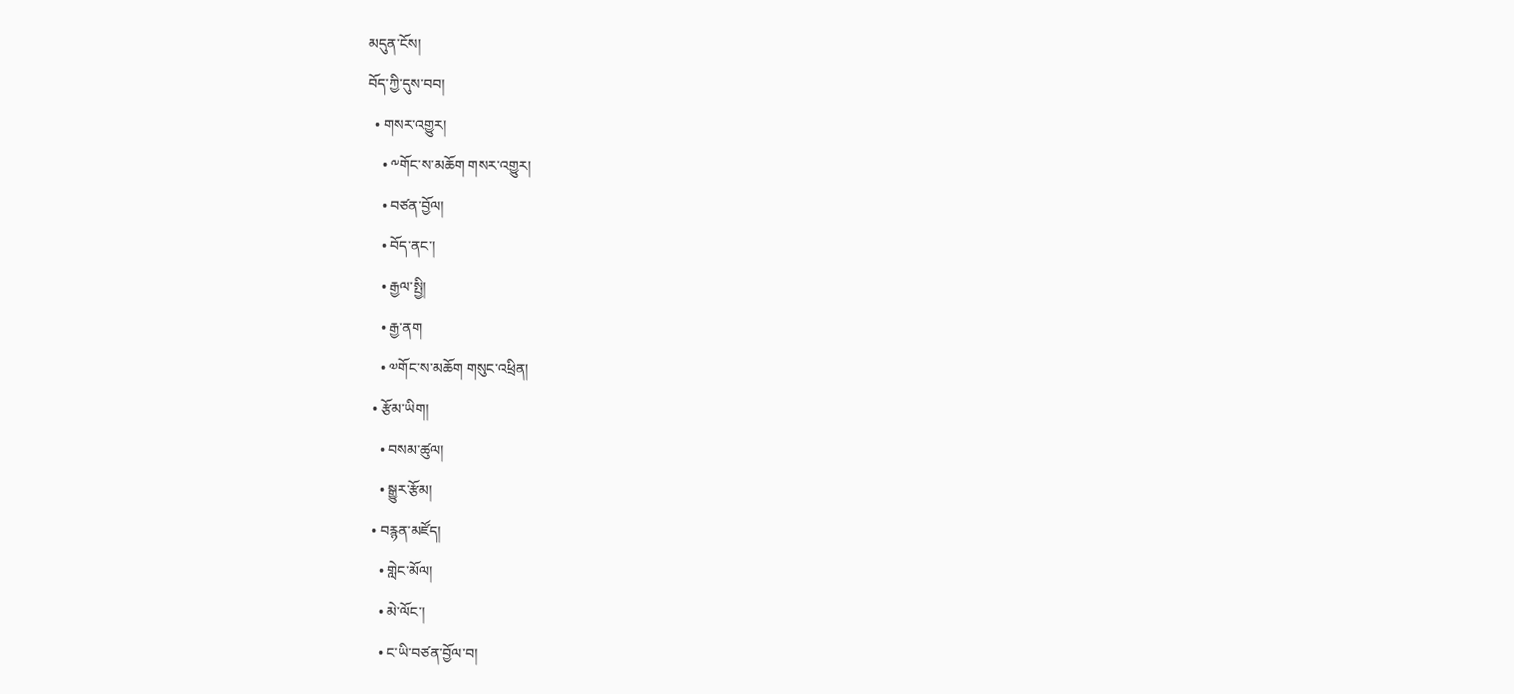མདུན་ངོས།
བོད་ཀྱི་དུས་བབ།
  • གསར་འགྱུར།
    • ༸གོང་ས་མཆོག གསར་འགྱུར།
    • བཙན་བྱོལ།
    • བོད་ནང་།
    • རྒྱལ་སྤྱི།
    • རྒྱ་ནག
    • ༧གོང་ས་མཆོག གསུང་འཕྲིན།
  • རྩོམ་ཡིག།
    • བསམ་ཚུལ།
    • སྒྱུར་རྩོམ།
  • བརྙན་མཛོད།
    • གླེང་མོལ།
    • མེ་ལོང་།
    • ང་ཡི་བཙན་བྱོལ་བ།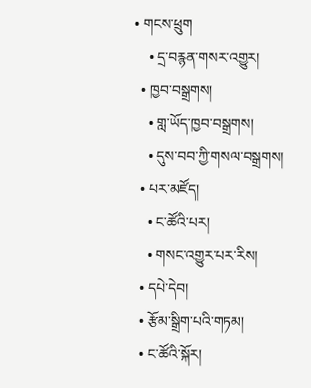• གངས་ཕྲུག
    • དྲ་བརྙན་གསར་འགྱུར།
  • ཁྱབ་བསྒྲགས།
    • གླ་ཡོད་ཁྱབ་བསྒྲགས།
    • དུས་བབ་ཀྱི་གསལ་བསྒྲགས།
  • པར་མཛོད།
    • ང་ཚོའི་པར།
    • གསང་འགྱུར་པར་རིས།
  • དཔེ་དེབ།
  • རྩོམ་སྒྲིག་པའི་གཏམ།
  • ང་ཚོའི་སྐོར།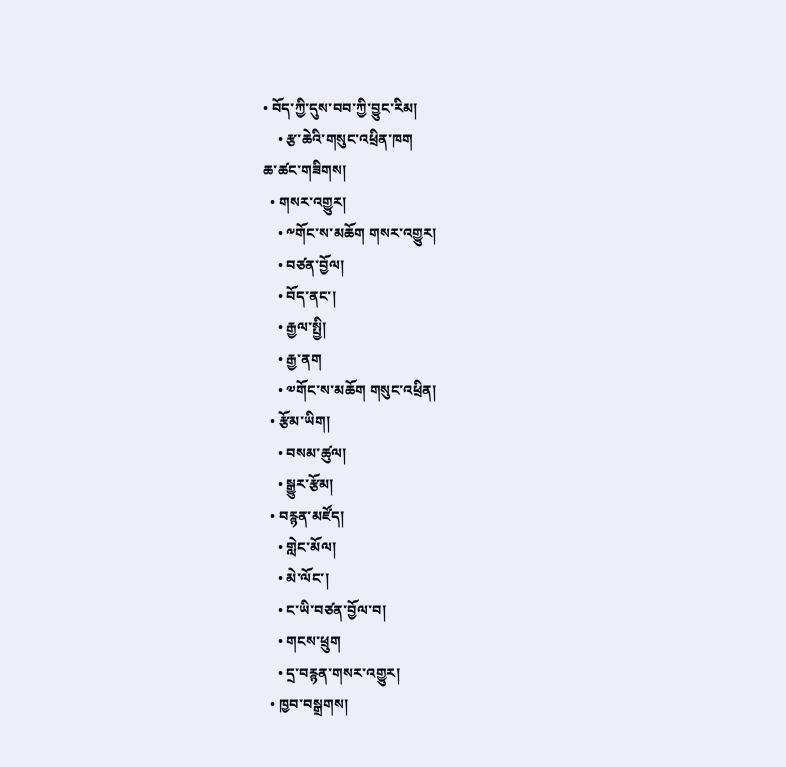• བོད་ཀྱི་དུས་བབ་ཀྱི་བྱུང་རིམ།
    • རྩ་ཆེའི་གསུང་འཕྲིན་ཁག
ཆ་ཚང་གཟིགས།
  • གསར་འགྱུར།
    • ༸གོང་ས་མཆོག གསར་འགྱུར།
    • བཙན་བྱོལ།
    • བོད་ནང་།
    • རྒྱལ་སྤྱི།
    • རྒྱ་ནག
    • ༧གོང་ས་མཆོག གསུང་འཕྲིན།
  • རྩོམ་ཡིག།
    • བསམ་ཚུལ།
    • སྒྱུར་རྩོམ།
  • བརྙན་མཛོད།
    • གླེང་མོལ།
    • མེ་ལོང་།
    • ང་ཡི་བཙན་བྱོལ་བ།
    • གངས་ཕྲུག
    • དྲ་བརྙན་གསར་འགྱུར།
  • ཁྱབ་བསྒྲགས།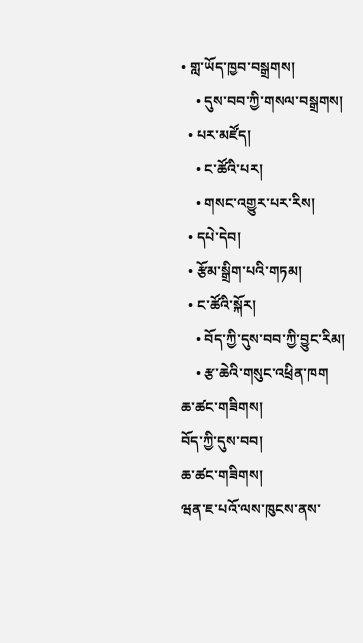• གླ་ཡོད་ཁྱབ་བསྒྲགས།
    • དུས་བབ་ཀྱི་གསལ་བསྒྲགས།
  • པར་མཛོད།
    • ང་ཚོའི་པར།
    • གསང་འགྱུར་པར་རིས།
  • དཔེ་དེབ།
  • རྩོམ་སྒྲིག་པའི་གཏམ།
  • ང་ཚོའི་སྐོར།
    • བོད་ཀྱི་དུས་བབ་ཀྱི་བྱུང་རིམ།
    • རྩ་ཆེའི་གསུང་འཕྲིན་ཁག
ཆ་ཚང་གཟིགས།
བོད་ཀྱི་དུས་བབ།
ཆ་ཚང་གཟིགས།
ཝན་ཇ་པའོ་ལས་ཁུངས་ནས་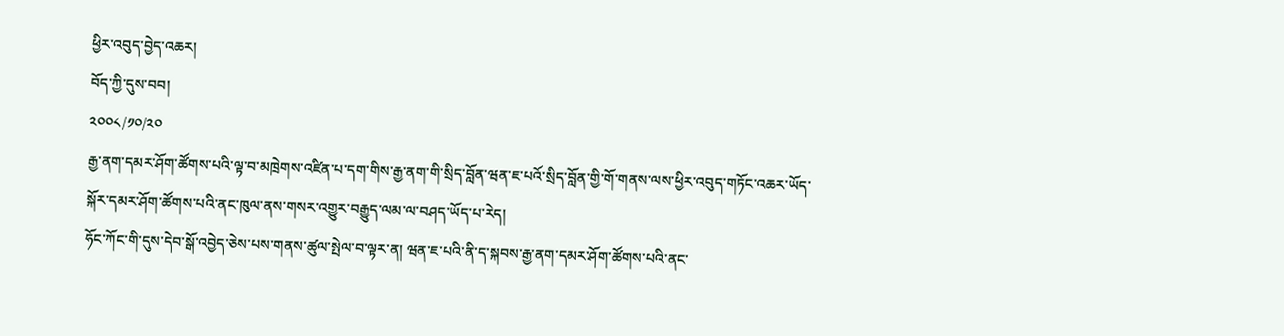ཕྱིར་འབུད་བྱེད་འཆར།
བོད་ཀྱི་དུས་བབ།
༢༠༠༨/༡༠/༢༠
རྒྱ་ནག་དམར་ཤོག་ཚོགས་པའི་ལྟ་བ་མཁྲེགས་འཛིན་པ་དག་གིས་རྒྱ་ནག་གི་སྲིད་བློན་ཝན་ཇ་པའོ་སྲིད་བློན་གྱི་གོ་གནས་ལས་ཕྱིར་འབུད་གཏོང་འཆར་ཡོད་སྐོར་དམར་ཤོག་ཚོགས་པའི་ནང་ཁུལ་ནས་གསར་འགྱུར་བརྒྱུད་ལམ་ལ་བཤད་ཡོད་པ་རེད།
ཧོང་ཀོང་གི་དུས་དེབ་སྒོ་འབྱེད་ཅེས་པས་གནས་ཚུལ་སྤེལ་བ་ལྟར་ན། ཝན་ཇ་པའི་ནི་ད་སྐབས་རྒྱ་ནག་དམར་ཤོག་ཚོགས་པའི་ནང་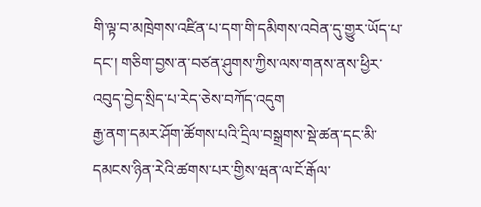གི་ལྟ་བ་མཁྲེགས་འཛིན་པ་དག་གི་དམིགས་འབེན་དུ་གྱུར་ཡོད་པ་དང་། གཅིག་བྱས་ན་བཙན་ཤུགས་ཀྱིས་ལས་གནས་ནས་ཕྱིར་འབུད་བྱེད་སྲིད་པ་རེད་ཅེས་བཀོད་འདུག
རྒྱ་ནག་དམར་ཤོག་ཚོགས་པའི་དྲིལ་བསྒྲགས་སྡེ་ཚན་དང་མི་དམངས་ཉིན་རེའི་ཚགས་པར་གྱིས་ཝན་ལ་ངོ་རྒོལ་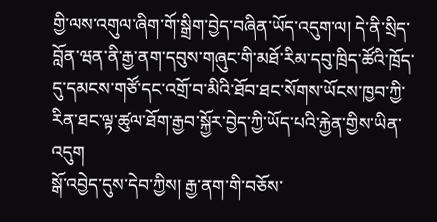གྱི་ལས་འགུལ་ཞིག་གོ་སྒྲིག་བྱེད་བཞིན་ཡོད་འདུག་ལ། དེ་ནི་སྲིད་བློན་ཝན་ནི་རྒྱ་ནག་དབུས་གཞུང་གི་མཐོ་རིམ་དབུ་ཁྲིད་ཚོའི་ཁྲོད་དུ་དམངས་གཙོ་དང་འགྲོ་བ་མིའི་ཐོབ་ཐང་སོགས་ཡོངས་ཁྱབ་ཀྱི་རིན་ཐང་ལྟ་ཚུལ་ཐོག་རྒྱབ་སྐྱོར་བྱེད་ཀྱི་ཡོད་པའི་རྐྱེན་གྱིས་ཡིན་འདུག
སྒོ་འབྱེད་དུས་དེབ་ཀྱིས། རྒྱ་ནག་གི་བཅོས་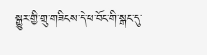སྒྱུར་གྱི་གྲུ་གཟིངས་དེ་ཕ་བོང་གི་སྒང་དུ་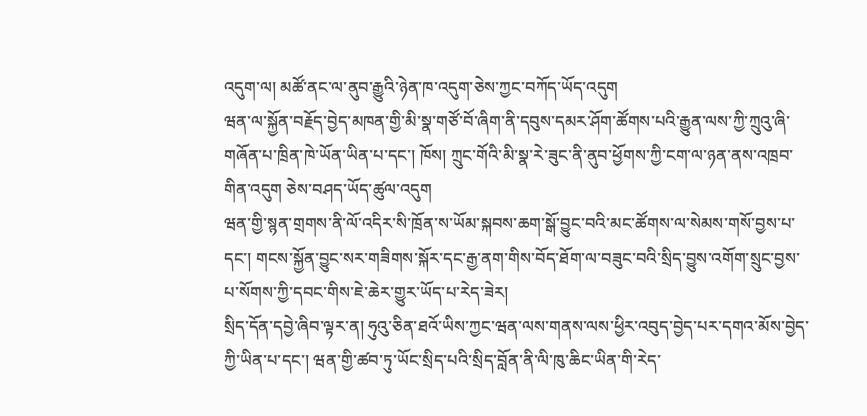འདུག་ལ། མཚོ་ནང་ལ་ནུབ་རྒྱུའི་ཉེན་ཁ་འདུག་ཅེས་ཀྱང་བཀོད་ཡོད་འདུག
ཝན་ལ་སྐྱོན་བརྗོད་བྱེད་མཁན་གྱི་མི་སྣ་གཙོ་བོ་ཞིག་ནི་དབུས་དམར་ཤོག་ཚོགས་པའི་རྒྱུན་ལས་ཀྱི་ཀྲུའུ་ཞི་གཞོན་པ་ཁྲིན་ཁེ་ཡོན་ཡིན་པ་དང་། ཁོས། ཀྲུང་གོའི་མི་སྣ་རེ་ཟུང་ནི་ནུབ་ཕྱོགས་ཀྱི་ངག་ལ་ཉན་ནས་འཁྲབ་གིན་འདུག ཅེས་བཤད་ཡོད་ཚུལ་འདུག
ཝན་གྱི་སྙན་གྲགས་ནི་ལོ་འདིར་སི་ཁྲོན་ས་ཡོམ་སྐབས་ཆག་སྒོ་བྱུང་བའི་མང་ཚོགས་ལ་སེམས་གསོ་བྱས་པ་དང་། གངས་སྐྱོན་བྱུང་སར་གཟིགས་སྐོར་དང་རྒྱ་ནག་གིས་བོད་ཐོག་ལ་བཟུང་བའི་སྲིད་བྱུས་འགོག་སྲུང་བྱས་པ་སོགས་ཀྱི་དབང་གིས་ཇེ་ཆེར་གྱུར་ཡོད་པ་རེད་ཟེར།
སྲིད་དོན་དབྱེ་ཞིབ་ལྟར་ན། ཧུའུ་ཅིན་ཐའོ་ཡིས་ཀྱང་ཝན་ལས་གནས་ལས་ཕྱིར་འབུད་བྱེད་པར་དགའ་མོས་བྱེད་ཀྱི་ཡིན་པ་དང་། ཝན་གྱི་ཚབ་ཏུ་ཡོང་སྲིད་པའི་སྲིད་བློན་ནི་ལི་ཁུ་ཆིང་ཡིན་གི་རེད་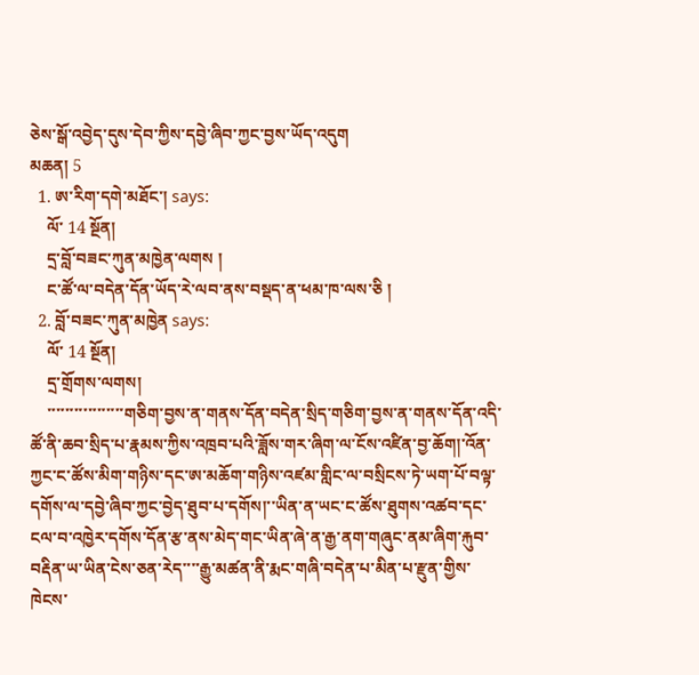ཅེས་སྒོ་འབྱེད་དུས་དེབ་ཀྱིས་དབྱེ་ཞིབ་ཀྱང་བྱས་ཡོད་འདུག
མཆན། 5
  1. ཨ་རིག་དགེ་མཐོང་། says:
    ལོ་ 14 སྔོན།
    དྲ་བློ་བཟང་ཀུན་མཁྱེན་ལགས །
    ང་ཚོ་ལ་བདེན་དོན་ཡོད་རེ་ལབ་ནས་བསྡད་ན་ཕམ་ཁ་ལས་ཅི །
  2. བློ་བཟང་ཀུན་མཁྱེན says:
    ལོ་ 14 སྔོན།
    དྲ་གྲོགས་ལགས།
    ་་་་་་་་་་་་་་་་་གཅིག་བྱས་ན་གནས་དོན་བདེན་སྲིད་གཅིག་བྱས་ན་གནས་དོན་འདི་ཚོ་ནི་ཆབ་སྲིད་པ་རྣམས་ཀྱིས་འཁྲབ་པའི་ཟློས་གར་ཞིག་ལ་ངོས་འཛིན་བྱ་ཆོག།་འོན་ཀྱང་ང་ཚོས་མིག་གཉིས་དང་ཨ་མཆོག་གཉིས་འཛམ་གླིང་ལ་བསྲིངས་ཏེ་ཡག་པོ་བལྟ་དགོས་ལ་དབྱེ་ཞིབ་ཀྱང་བྱེད་ཐུབ་པ་དགོས།་་ཡིན་ན་ཡང་ང་ཚོས་ཐུགས་འཚབ་དང་ངལ་བ་འཁྱེར་དགོས་དོན་རྩ་ནས་མེད་གང་ཡིན་ཞེ་ན་རྒྱ་ནག་གཞུང་ནམ་ཞིག་རྐུབ་བརྡིན་ཡ་ཡིན་ངེས་ཅན་རེད་་་་རྒྱུ་མཚན་ནི་རྨང་གཞི་བདེན་པ་མིན་པ་རྫུན་གྱིས་ཁེངས་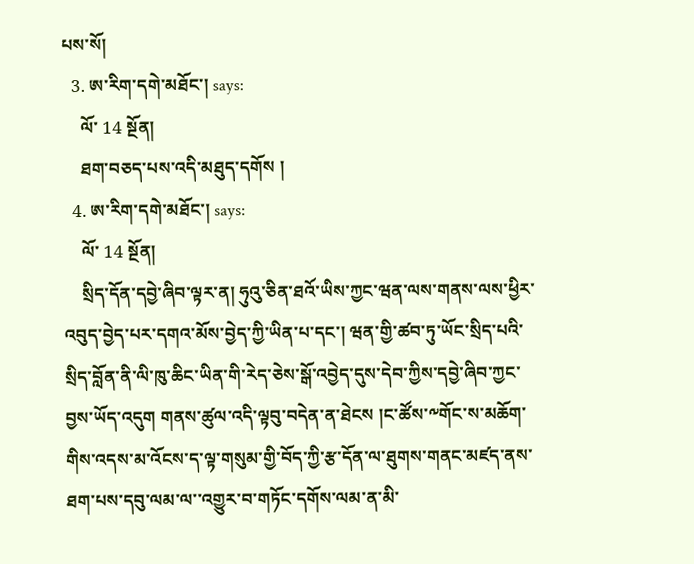པས་སོ།
  3. ཨ་རིག་དགེ་མཐོང་། says:
    ལོ་ 14 སྔོན།
    ཐག་བཅད་པས་འདི་མཐུད་དགོས །
  4. ཨ་རིག་དགེ་མཐོང་། says:
    ལོ་ 14 སྔོན།
    སྲིད་དོན་དབྱེ་ཞིབ་ལྟར་ན། ཧུའུ་ཅིན་ཐའོ་ཡིས་ཀྱང་ཝན་ལས་གནས་ལས་ཕྱིར་འབུད་བྱེད་པར་དགའ་མོས་བྱེད་ཀྱི་ཡིན་པ་དང་། ཝན་གྱི་ཚབ་ཏུ་ཡོང་སྲིད་པའི་སྲིད་བློན་ནི་ལི་ཁུ་ཆིང་ཡིན་གི་རེད་ཅེས་སྒོ་འབྱེད་དུས་དེབ་ཀྱིས་དབྱེ་ཞིབ་ཀྱང་བྱས་ཡོད་འདུག གནས་ཚུལ་འདི་ལྟབུ་བདེན་ན་ཐེངས །ང་ཚོས་༸གོང་ས་མཆོག་གིས་འདས་མ་འོངས་ད་ལྟ་གསུམ་གྱི་བོད་ཀྱི་རྩ་དོན་ལ་ཐུགས་གནང་མཛད་ནས་ཐག་པས་དབུ་ལམ་ལ་་འགྱུར་བ་གཏོང་དགོས་ལམ་ན་མི་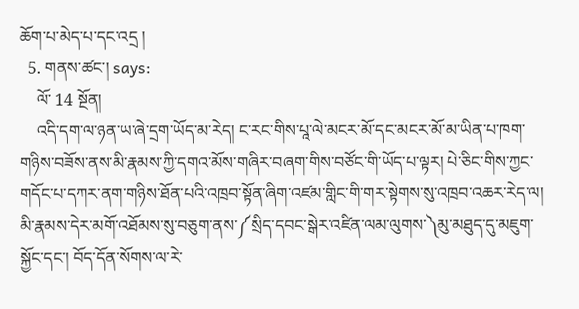ཆོག་པ་མེད་པ་དང་འདྲ །
  5. གནས་ཚང་། says:
    ལོ་ 14 སྔོན།
    འདི་དག་ལ་ཉན་ཡ་ཞེ་དྲག་ཡོད་མ་རེད། ང་རང་གིས་པཱ་ལེ་མངར་མོ་དང་མངར་མོ་མ་ཡིན་པ་ཁག་གཉིས་བཟོས་ནས་མི་རྣམས་ཀྱི་དགའ་མོས་གཞིར་བཞག་གིས་བཙོང་གི་ཡོད་པ་ལྟར། པེ་ཅིང་གིས་ཀྱང་གདོང་པ་དཀར་ནག་གཉིས་ཐོན་པའི་འཁྲབ་སྟོན་ཞིག་འཛམ་གླིང་གི་གར་སྟེགས་སུ་འཁྲབ་འཆར་རེད་ལ། མི་རྣམས་དེར་མགོ་འཐོམས་སུ་བཅུག་ནས་༼སྲིད་དབང་སྒེར་འཛིན་ལམ་ལུགས་༽མུ་མཐུད་དུ་མཇུག་སྐྱོང་དང་། བོད་དོན་སོགས་ལ་རེ་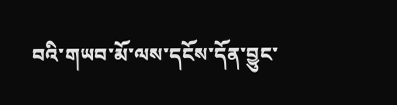བའི་གཡབ་མོ་ལས་དངོས་དོན་བྱུང་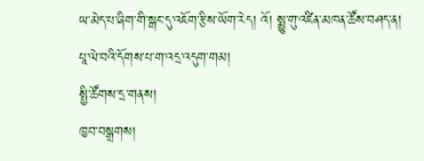ཡ་མེད་པ་ཞིག་གི་སྒང་དུ་འཇོག་རྩིས་ཡོག་རེད། འོ། སྨྱུ་གུ་འཛིན་མཁན་ཚོས་བཤད་ན། པཱ་ལེ་བའི་དོགས་པ་ག་འདྲ་འདུག་གམ།
སྤྱི་ཚོགས་དྲ་གནས།
ཁྱབ་བསྒྲགས།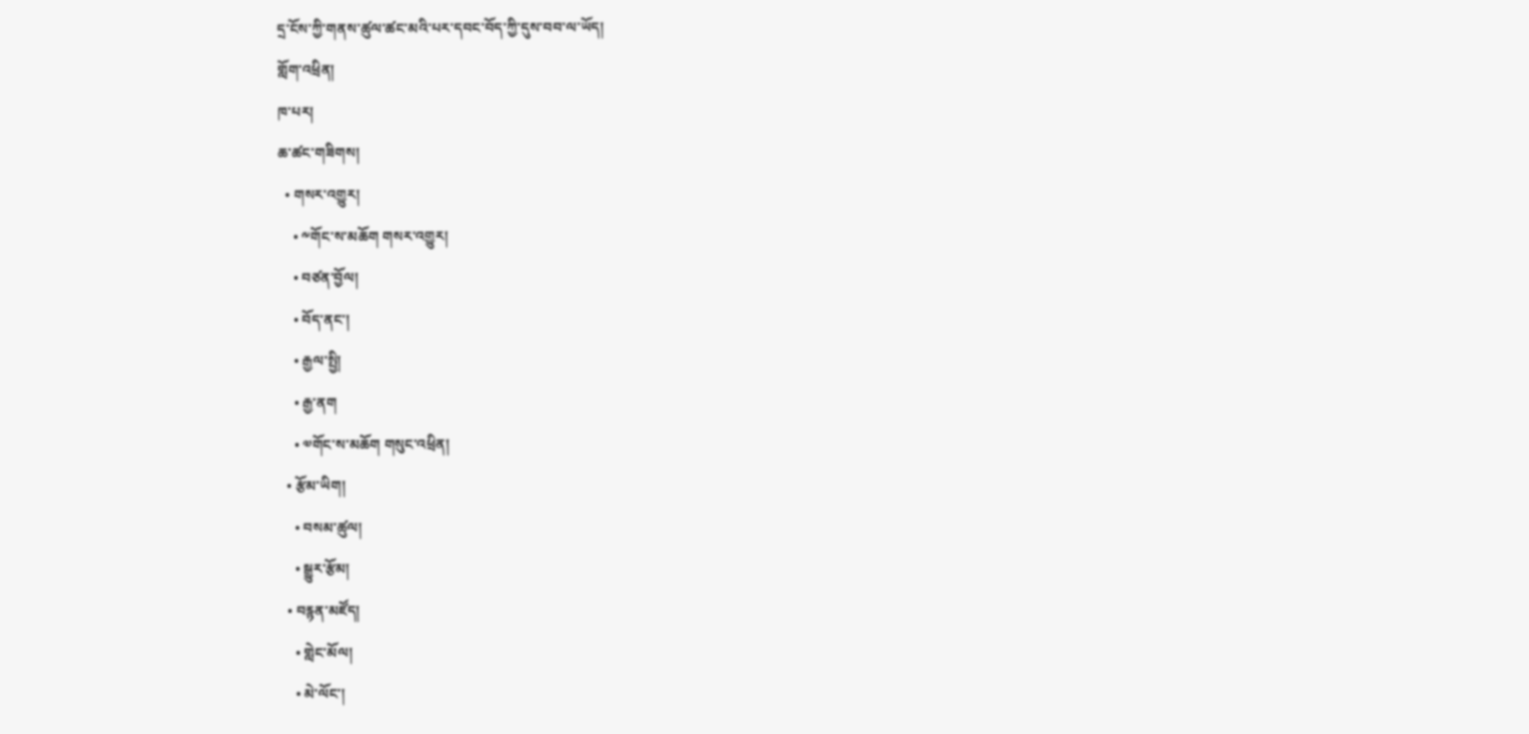དྲ་ངོས་ཀྱི་གནས་ཚུལ་ཚང་མའི་པར་དབང་བོད་ཀྱི་དུས་བབ་ལ་ཡོད།
གློག་འཕྲིན།
ཁ་པར།
ཆ་ཚང་གཟིགས།
  • གསར་འགྱུར།
    • ༸གོང་ས་མཆོག གསར་འགྱུར།
    • བཙན་བྱོལ།
    • བོད་ནང་།
    • རྒྱལ་སྤྱི།
    • རྒྱ་ནག
    • ༧གོང་ས་མཆོག གསུང་འཕྲིན།
  • རྩོམ་ཡིག།
    • བསམ་ཚུལ།
    • སྒྱུར་རྩོམ།
  • བརྙན་མཛོད།
    • གླེང་མོལ།
    • མེ་ལོང་།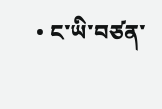• ང་ཡི་བཙན་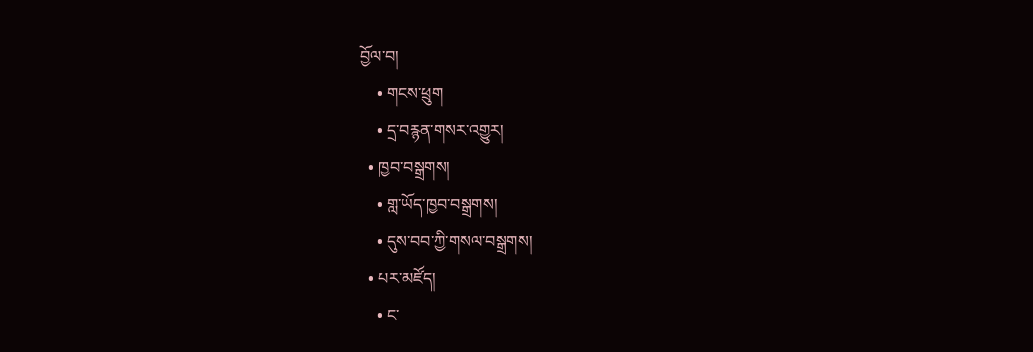བྱོལ་བ།
    • གངས་ཕྲུག
    • དྲ་བརྙན་གསར་འགྱུར།
  • ཁྱབ་བསྒྲགས།
    • གླ་ཡོད་ཁྱབ་བསྒྲགས།
    • དུས་བབ་ཀྱི་གསལ་བསྒྲགས།
  • པར་མཛོད།
    • ང་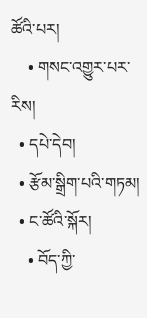ཚོའི་པར།
    • གསང་འགྱུར་པར་རིས།
  • དཔེ་དེབ།
  • རྩོམ་སྒྲིག་པའི་གཏམ།
  • ང་ཚོའི་སྐོར།
    • བོད་ཀྱི་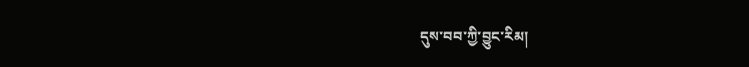དུས་བབ་ཀྱི་བྱུང་རིམ།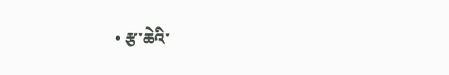• རྩ་ཆེའི་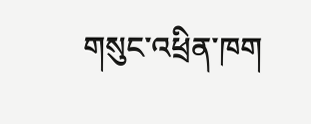གསུང་འཕྲིན་ཁག